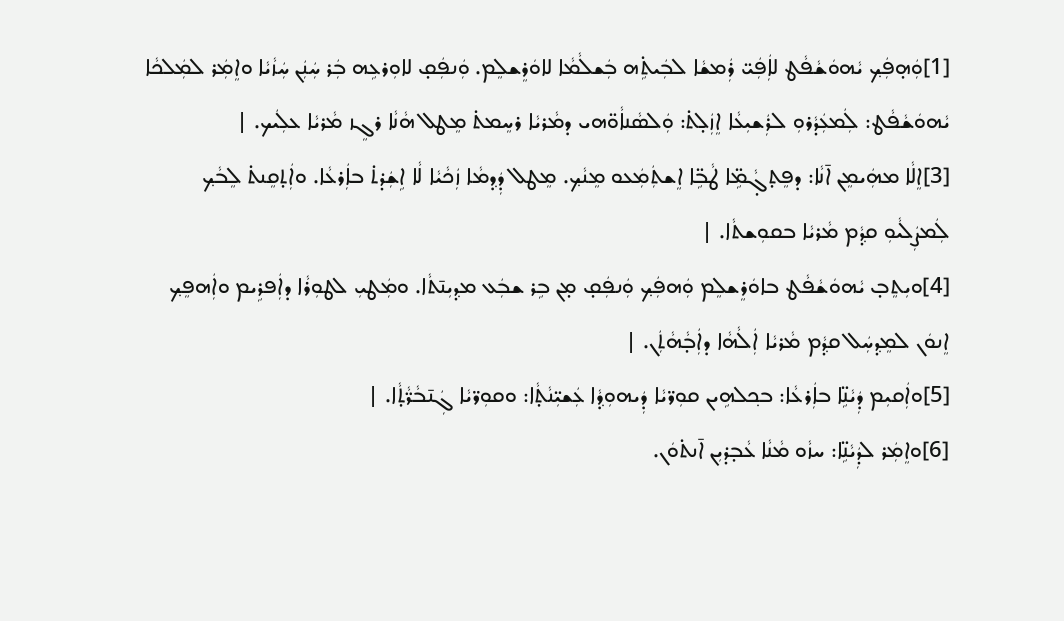[1]ܘܲܗ̣ܦܲܟ݂ ܝܵܗܘܿܫܵܦܵܛ ܠܐܲܦܲܝ̈ ܪܲܡܫܵܐ ܠܒܲܝܬܹ̇ܗ ܒܲܫܠܵܡܵܐ ܠܐܘܿܪܸܫܠܸܡ. ܘܲܢܦܲܩ̣ ܠܐܘܼܪܥܹܗ ܒܲܪ ܚܲܢܲܢ ܚܲܙܵܝܵܐ ܘܐܸܡܲܪ ܠܡܲܠܟܵܐ ܝܵܗܘܿܫܵܦܵܛ: ܠܲܡܥܲܕܵܪܘܼ ܠܪܲܫܝܼܥܵܐ ܐܸܙܲܠ̣ܬ̇: ܘܲܠܣܵܢܐܵܘ̈ܗܝ ܕܡܵܪܝܵܐ ܪܚܸܡܬ̇ ܡܸܛܠ ܗܵܢܵܐ ܪܓܸܙ ܡܵܪܝܵܐ ܥܠܲܝܟ. |
[3]ܐܸܠܵܐ ܡܗܲܝܡܸܢ ܐ̄ܢܵܐ: ܕܦܸܬ̣ܓ̣ܵܡܹ̈ܐ ܛܵܒܹ̈ܐ ܐܸܫܬܲܡܲܥܘ ܡܸܢܵܟ݂. ܡܸܛܠ ܕܲܕ݂ܡܵܐ ܙܲܟܵܝܵܐ ܠܵܐ ܐܹܫܲܕ̇ܬ̇ ܒܐܲܪܥܵܐ. ܘܐܲܬ̣ܩܸܢܬ̇ ܠܸܒܵܟ݂ ܠܲܡܨܲܠܵܝܘܼ ܩܕ݂ܵܡ ܡܵܪܝܵܐ ܒܩܘܼܫܬܵܐ. |
[4]ܘܝܼܬܸܒ̣ ܝܵܗܘܿܫܵܦܵܛ ܒܐܘܿܪܸܫܠܸܡ ܘܲܗܦܲܟ݂ ܘܲܢܦܲܩ̣ ܡ̣ܢ ܒܹܪ ܫܒܲܥ ܡܕ݂ܝܼܢ̄ܬܵܐ. ܘܡܲܛܝܼ ܠܛܘܼܪܵܐ ܕܐܲܦܪܹܝܡ ܘܐܲܗܦܸܟ݂ ܐܸܢܘܿܢ ܠܡܸܕ݂ܚܲܠ ܩܕ݂ܵܡ ܡܵܪܝܵܐ ܐܲܠܵܗܵܐ ܕܐܲܒ̣ܵܗܵܬܲܢ. |
[5]ܘܐܲܩܝܼܡ ܕܲܝܵܢܹ̈ܐ ܒܐܲܪܥܵܐ: ܒܟ݂ܠܗܹܝܢ ܩܘܼܪ̈ܝܵܐ ܕܲܝܗܘܼܕ݂ܵܐ ܥܲܫܝܼ̈ܢܵܬ̣ܵܐ: ܘܩܘܼܪ̈ܝܵܐ ܓܲܢ̄ܒܵܪ̈ܵܬ̣ܵܐ. |
[6]ܘܐܸܡܲܪ ܠܕܲܝܵܢܹ̈ܐ: ܚܙܵܘ ܡܵܢܵܐ ܥܵܒ̣ܕ̇ܝܼܢ ܐ̄ܢܬ̇ܘܿܢ.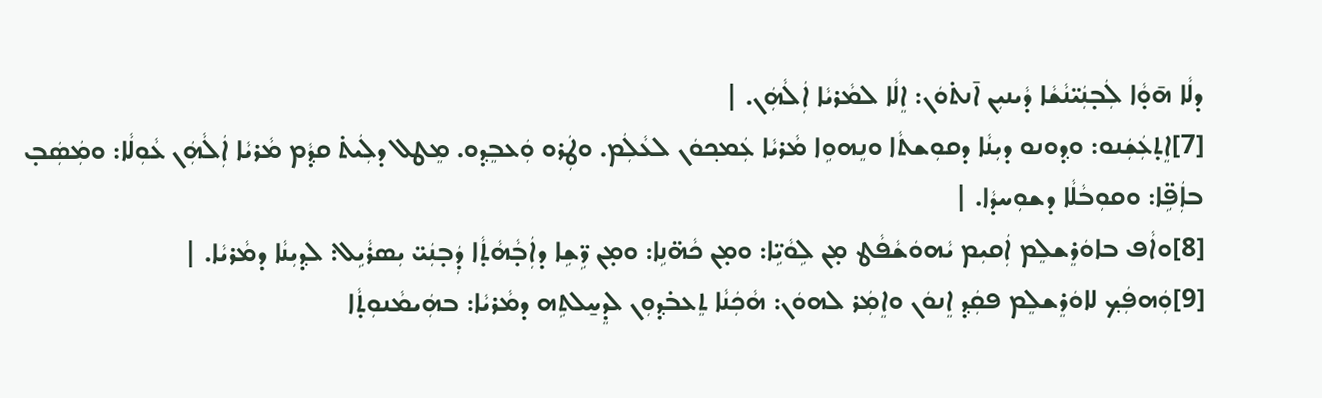ܕܠܵܐ ܗ̄ܘ̣ܵܐ ܠܲܒ̣ܢܲܝ̈ܢܵܫܵܐ ܕܵܝܢܝܼܢ ܐ̄ܢܬ̇ܘܿܢ: ܐܸܠܵܐ ܠܡܵܪܝܵܐ ܐܲܠܵܗܲܢ. |
[7]ܐܸܬ̣ܥܲܫܲܢܘ: ܘܕ݂ܘܢܘ ܕܝܼܢܵܐ ܕܩܘܼܫܬܵܐ ܘܢܸܗܘܹܐ ܡܵܪܝܵܐ ܥܲܡܟ݂ܘܿܢ ܠܥܵܠܲܡ. ܘܛܲܪܘ ܘܲܥܒܸܕ݂ܘ. ܡܸܛܠ ܕܠܲܝܬ̇ ܩܕ݂ܵܡ ܡܵܪܝܵܐ ܐܲܠܵܗܲܢ ܥܵܘܼܠܵܐ: ܘܡܲܣܲܒ̣ ܒܐܲܦܹ̈ܐ: ܘܩܘܼܒܵܠܵܐ ܕܫܘܼܚܕܵܐ. |
[8]ܘܐܵܦ ܒܐܘܿܪܸܫܠܸܡ ܐܲܩܝܼܡ ܝܵܗܘܿܫܵܦܵܛ ܡ̣ܢ ܠܹܘܵܝܹ̈ܐ: ܘܡ̣ܢ ܟܵܗ̈ܢܹܐ: ܘܡ̣ܢ ܪܹ̈ܫܹܐ ܕܐܲܒ̣ܵܗܵܬ̣ܵܐ ܕܲܒ̣ܢܲܝ̈ ܝܼܣܪܵܝܹܠ: ܠܕ݂ܝܼܢܵܐ ܕܡܵܪܝܵܐ. |
[9]ܘܲܗܦܲܟ݂ ܠܐܘܿܪܸܫܠܸܡ ܦܩܲܕ݂ ܐܸܢܘܿܢ ܘܐܸܡܲܪ ܠܗܘܿܢ: ܗܵܟܲܢܵܐ ܬܸܥܒ̇ܕ݂ܘܼܢ ܠܕܸܚ̱ܠܬܹܗ ܕܡܵܪܝܵܐ: ܒܗܲܝܡܵܢܘܼܬ̣ܵܐ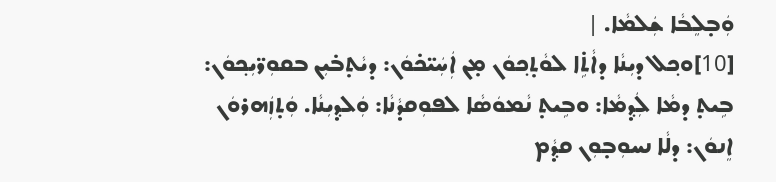ܘܲܒ̣ܠܸܒܵܐ ܫܲܠܡܵܐ. |
[10]ܘܟ݂ܠ ܕܝܼܢܵܐ ܕܐܵܬܹ̇ܐ ܠܘܵܬ̣ܟ݂ܘܿܢ ܡ̣ܢ ܐܲܚܲܝ̈ܟ̇ܘܿܢ: ܕܝܵܬ̣ܒ̇ܝܼܢ ܒܩܘܼܪ̈ܝܼܟ݂ܘܿܢ: ܒܹܝܬ̣ ܕܡܵܐ ܠܲܕ݂ܡܵܐ: ܘܒܹܝܬ̣ ܢܵܡܘܿܣܵܐ ܠܦܘܼܩܕܵܢܵܐ: ܘܲܠܕ݂ܝܼܢܵܐ. ܘܲܬ̣ܙܲܗܪܘܿܢ ܐܸܢܘܿܢ: ܕܠܵܐ ܢܚܘܼܒ̣ܘܼܢ ܩܕ݂ܵܡ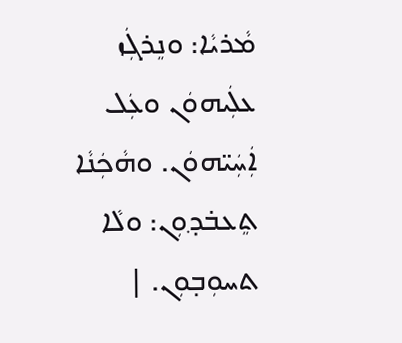ܡܵܪܝܵܐ: ܘܢܸܪܓܲܙ ܥܠܲܝܗܘܿܢ ܘܥܲܠ ܐܲܚܲܝ̈ܗܘܿܢ. ܘܗܵܟܲܢܵܐ ܬܸܥܒ̇ܕ݂ܘܼܢ: ܘܠܵܐ ܬܚܘܼܒ̣ܘܼܢ. |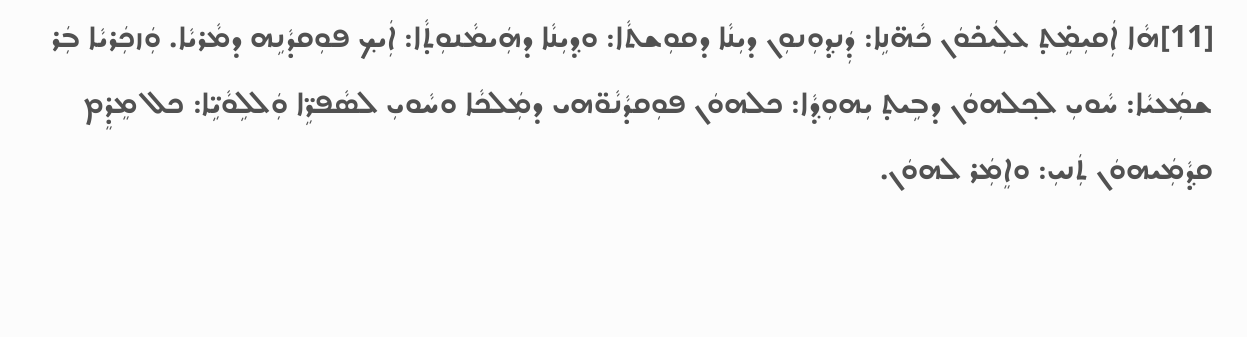[11]ܗܵܐ ܐܲܩܝܼܡܹ̇ܬ̣ ܥܠܲܝܟ̇ܘܿܢ ܟܵܗ̈ܢܹܐ: ܕܲܢܕ݂ܘܼܢܘܼܢ ܕܝܼܢܵܐ ܕܩܘܼܫܬܵܐ: ܘܕ݂ܝܼܢܵܐ ܕܗܲܝܡܵܢܘܼܬ̣ܵܐ: ܐܲܝܟ݂ ܦܘܼܩܕܵܢܹܗ ܕܡܵܪܝܵܐ. ܘܲܙܟܲܪܝܵܐ ܒܲܪ ܫܡܲܥܝܵܐ: ܚܵܘܝܼ ܠܟ݂ܠܗܘܿܢ ܕܒܹܝܬ̣ ܝܼܗܘܼܕ݂ܵܐ: ܟܠܗܘܿܢ ܦܘܼܩܕܵܢܵܘ̈ܗܝ ܕܡܲܠܟܵܐ ܘܚܵܘܝܼ ܠܣܵܦܪܹ̈ܐ ܘܲܠܠܹܘܵܝܹ̈ܐ: ܟܠ ܡܸܕܸ̇ܡ ܩܕ݂ܵܡܲܝܗܘܿܢ ܬܲܢܝܼ: ܘܐܸܡܲܪ ܠܗܘܿܢ.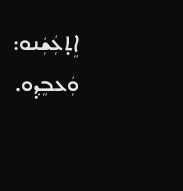ܐܸܬ̣ܥܲܫܲܢܘ: ܘܲܥܒܸܕ݂ܘ.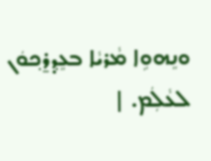ܘܢܸܗܘܹܐ ܡܵܪܝܵܐ ܒܥܸܕ݂ܪ̱ܟ݂ܘܿܢ ܠܥܵܠܲܡ. |